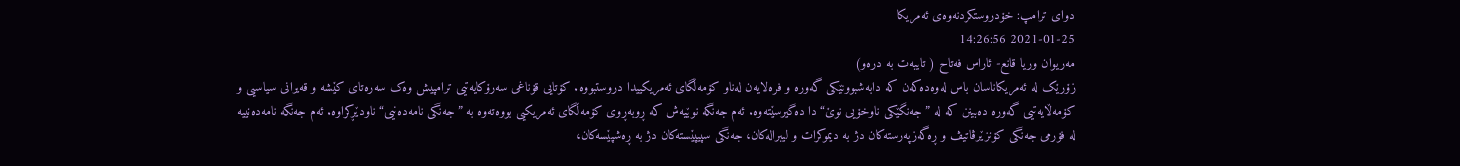دوای ترامپ: خۆدروستکردنەوەی ئەمریکا
2021-01-25 14:26:56
مەریوان وریا قانع- ئاراس فەتاح ( تایبەت بە درەو)
زۆرێک لە ئەمریکاناسان باس لەوەدەکەن کە دابەشبوونێکی گەورە و فرەلایەن لەناو کۆمەڵگای ئەمریکییدا دروستبووە. کۆتایی قۆناغی سەرۆکایەتیی ترامپیش وەک سەرەتای کێشە و قەیرانی سیاسیی و کۆمەڵایەتیی گەورە دەبینن کە لە ”جەنگێکی ناوخۆیی نوێ“دا دەگیرسێتەوە. ئەم جەنگە نوێیەش کە ڕوبەڕوی کۆمەڵگای ئەمریکیی بووەتەوە بە ”جەنگی نامەدەنیی“ ناودێڕکراوە. ئەم جەنگە نامەدەنییە لە فۆرمی جەنگی کۆنزێرڤاتیڤ و ڕەگەزپەرستەکان دژ بە دیموکرات و لیبرالەکان، جەنگی سپیپێستەکان دژ بە ڕەشپێسەکان،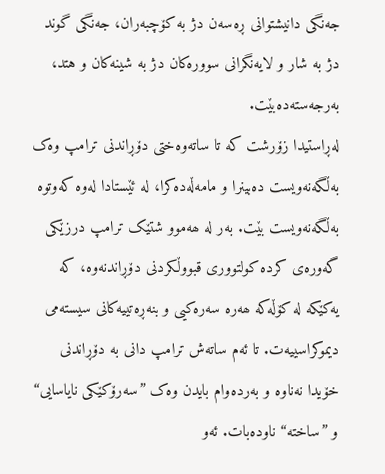جەنگی دانیشتوانی ڕەسەن دژ بە کۆچبەران، جەنگی گوند دژ بە شار و لایەنگرانی سوورەکان دژ بە شینەکان و هتد، بەرجەستەدەبێت.
لەڕاستیدا زۆرشت کە تا ساتەوەختی دۆڕاندنی ترامپ وەک بەڵگەنەویست دەبینرا و مامەڵەدەکرا، لە ئێستادا لەوە کەوتوە بەڵگەنەویست بێت. بەر لە ھەموو شتێک ترامپ درزێکی گەورەی کردە کولتووری قبووڵکردنی دۆڕاندنەوە، کە یەکێکە لە کۆڵەکە ھەرە سەرەکیی و بنەڕەتییەکانی سیستەمی دیموکراسییەت. تا ئەم ساتەش ترامپ دانی بە دۆڕاندنی خۆیدا نەناوە و بەردەوام بایدن وەک ”سەرۆکێکی نایاسایی“ و ”ساختە“ ناودەبات. ئەو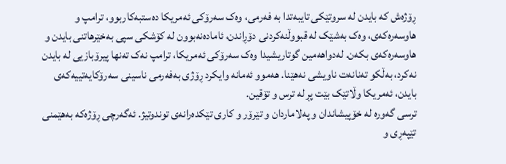ڕۆژەش کە بایدن لە سروتێکی تایبەتدا بە فەرمی، وەک سەرۆکی ئەمریکا دەستبەکاربوو، ترامپ و ھاوسەرەکەی، وەک بەشێک لە قبووڵنەکردنی دۆڕاندن، ئامادەنەبوون لە کۆشکی سپی بەخێرھاتنی بایدن و ھاوسەرەکەی بکەن. لەدواھەمین گوتاریشیدا وەک سەرۆکی ئەمریکا، ترامپ نەک تەنھا پیرۆبازیی لە بایدن نەکرد، بەڵکو تەنانەت ناویشی نەھێنا. ھەموو ئەمانە وایکرد ڕۆژی بەفەرمی ناسینی سەرۆکایەتییەکەی بایدن، ئەمریکا وڵاتێک بێت پڕ لە ترس و تۆقین.
ترسی گەورە لە خۆپیشاندان و پەلاماردان و تێرۆر و کاری تێکدەرانەی توندوتیژ. ئەگەرچی ڕۆژەکە بەھێمنی تێپەڕی و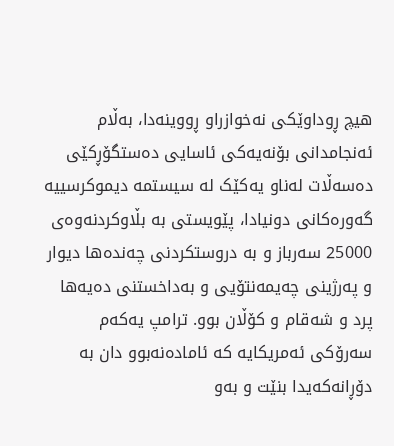ھیچ ڕوداوێکی نەخوازراو ڕووینەدا، بەڵام ئەنجامدانی بۆنەیەکی ئاسایی دەستگۆڕکێی دەسەڵات لەناو یەکێک لە سیستمە دیموکرسییە گەورەکانی دونیادا، پێویستی بە بڵاوکردنەوەی 25000 سەرباز و بە دروستکردنی چەندەھا دیوار و پەرژینی چەیمەنتۆیی و بەداخستنی دەیەھا پرد و شەقام و کۆڵان بوو. ترامپ یەکەم سەرۆکی ئەمریکایە کە ئامادەنەبوو دان بە دۆڕانەکەیدا بنێت و بەو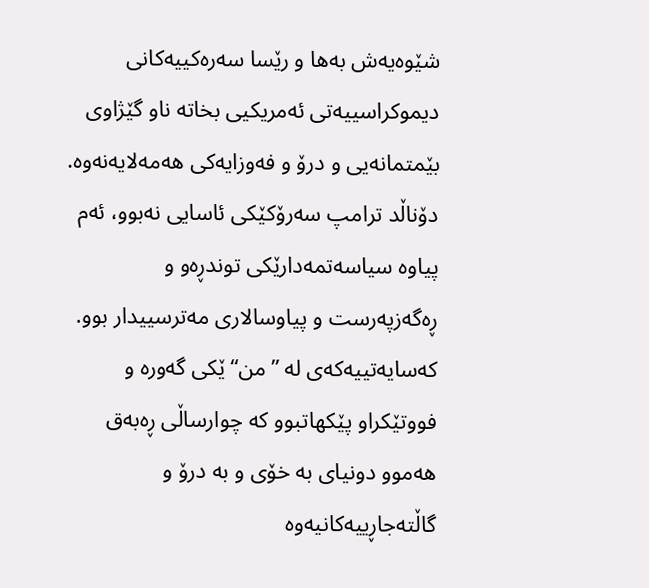شێوەیەش بەها و رێسا سەرەکییەکانی دیموکراسییەتی ئەمریکیی بخاتە ناو گێژاوی بێمتمانەیی و درۆ و فەوزایەکی ھەمەلایەنەوە.
دۆناڵد ترامپ سەرۆکێکی ئاسایی نەبوو، ئەم پیاوە سیاسەتمەدارێکی توندڕەو و ڕەگەزپەرست و پیاوسالاری مەترسییدار بوو. کەسایەتییەکەی لە ”من“ێکی گەورە و فووتێکراو پێکهاتبوو کە چوارساڵی ڕەبەق هەموو دونیای بە خۆی و بە درۆ و گاڵتەجاڕییەکانیەوە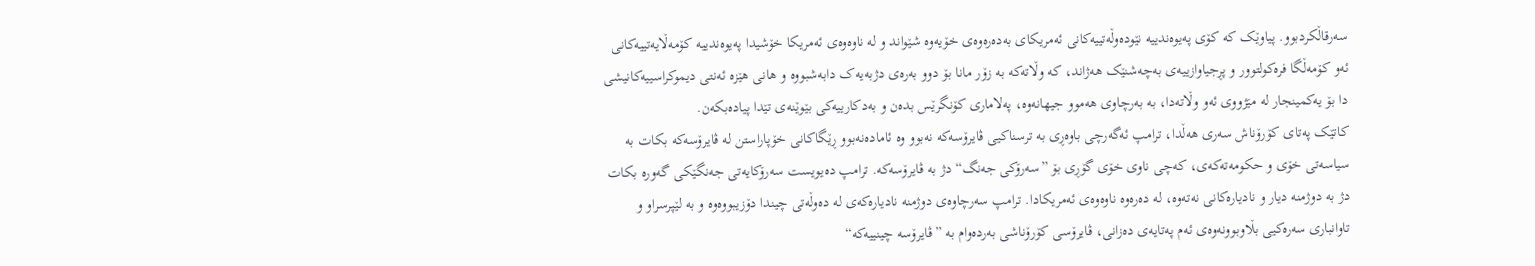سەرقاڵکردبوو. پیاوێک کە کۆی پەیوەندییە نێودەوڵەتییەکانی ئەمریکای بەدەرەوەی خۆیەوە شێواند و لە ناوەوەی ئەمریکا خۆشیدا پەیوەندییە کۆمەڵایەتییەکانی ئەو کۆمەڵگا فرەکولتوور و پڕجیاوازییەی بەچەشنێک هەژاند، کە وڵاتەکە بە زۆر مانا بۆ دوو بەرەی دژبەیەک دابەشبووە و هانی هێزە ئەنتی دیموکراسییەکانیشی دا بۆ یەکمینجار لە مێژووی ئەو وڵاتەدا، بە بەرچاوی ھەموو جیھانەوە، پەلاماری کۆنگرێس بدەن و بەدکارییەکی بێوێنەی تێدا پیادەبکەن.
کاتێک پەتای کۆرۆناش سەری هەڵدا، ترامپ ئەگەرچی باوەڕی بە ترسناکیی ڤایرۆسەکە نەبوو وە ئامادەنەبوو ڕێگاکانی خۆپاراستن لە ڤایرۆسەکە بکات بە سیاسەتی خۆی و حکومەتەکەی، کەچی ناوی خۆی گۆڕی بۆ ”سەرۆکی جەنگ“ دژ بە ڤایرۆسەکە. ترامپ دەیویست سەرۆکایەتی جەنگێکی گەورە بکات دژ بە دوژمنە دیار و نادیارەکانی نەتەوە، لە دەرەوە ناوەوەی ئەمریکادا. ترامپ سەرچاوەی دوژمنە نادیارەکەی لە دەوڵەتی چیندا دۆزیبووەوە و بە لێپرسراو و تاوانباری سەرەکیی بڵاوبوونەوەی ئەم پەتایەی دەزانی، ڤایرۆسی کۆرۆناشی بەردەوام بە ”ڤایرۆسە چینییەکە“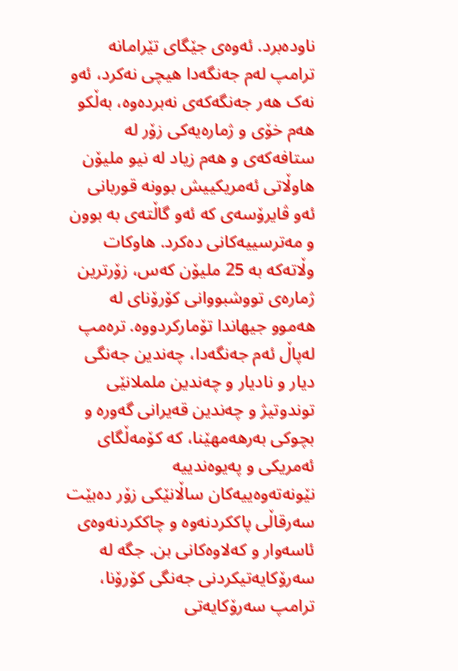ناودەبرد. ئەوەی جێگای تێرامانە ترامپ لەم جەنگەدا هیچی نەکرد، ئەو نەک هەر جەنگەکەی نەبردەوە، بەڵکو هەم خۆی و ژمارەیەکی زۆر لە ستافەکەی و هەم زیاد لە نیو ملیۆن هاوڵاتی ئەمریکییش بوونە قوربانی ئەو ڤایرۆسەی کە ئەو گاڵتەی بە بوون و مەترسییەکانی دەکرد. ھاوکات وڵاتەکە بە 25 ملیۆن کەس، زۆرترین ژمارەی تووشبووانی کۆرۆنای لە ھەموو جیھاندا تۆمارکردووە. ترەمپ لەپاڵ ئەم جەنگەدا، چەندین جەنگی دیار و نادیار و چەندین ململانێی توندوتیژ و چەندین قەیرانی گەورە و بچوکی بەرهەمهێنا، کە کۆمەڵگای ئەمریکی و پەیوەندییە نێونەتەوەییەکان ساڵانێکی زۆر دەبێت سەرقاڵی پاککردنەوە و چاککردنەوەی ئاسەوار و کەلاوەکانی بن. جگە لە سەرۆکایەتیکردنی جەنگی کۆرۆنا، ترامپ سەرۆکایەتی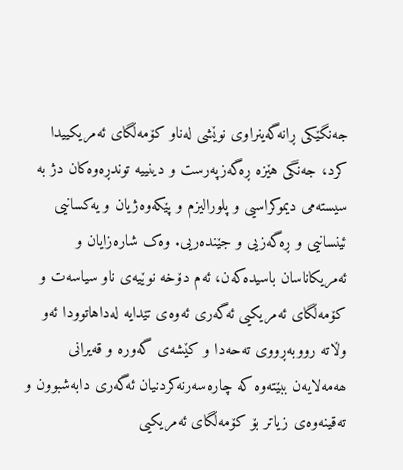جەنگێکی ڕانەگەینراوی نوێشی لەناو کۆمەڵگای ئەمریکییدا کرد، جەنگی هێزە ڕەگەزپەرست و دینییە توندڕەوەکان دژ بە سیستەمی دیموکراسیی و پلورالیزم و پێکەوەژیان و یەکسانیی ئینسانیی و ڕەگەزیی و جێندەریی. وەک شارەزایان و ئەمریکاناسان باسیدەکەن، ئەم دۆخە نوێیەی ناو سیاسەت و کۆمەڵگای ئەمریکیی ئەگەری ئەوەی تێدایە لەداهاتوودا ئەو وڵاتە رووبەڕووی تەحەدا و کێشەی گەورە و قەیرانی ھەمەلایەن ببێتەوە کە چارەسەرنەکردنیان ئەگەری دابەشبوون و تەقینەوەی زیاتر بۆ کۆمەڵگای ئەمریکیی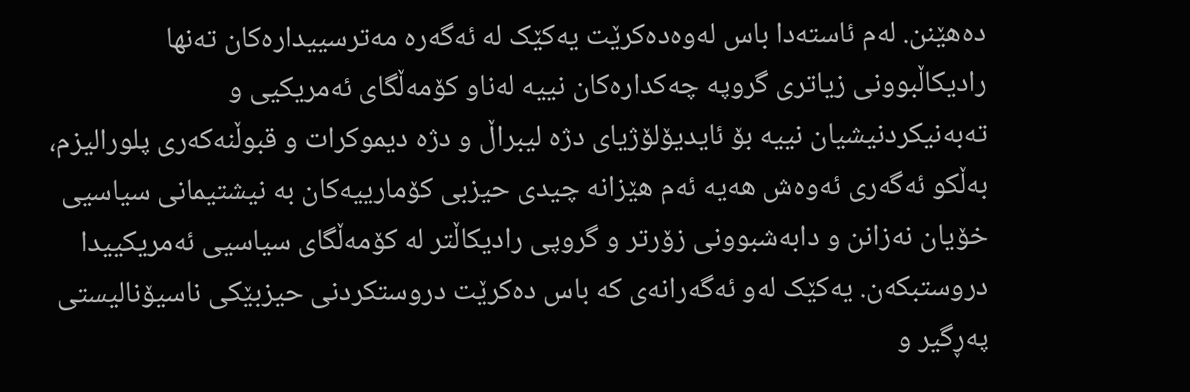دەھێنن. لەم ئاستەدا باس لەوەدەکرێت یەکێک لە ئەگەرە مەترسییدارەکان تەنها رادیکاڵبوونی زیاتری گروپە چەکدارەکان نییە لەناو کۆمەڵگای ئەمریکیی و تەبەنیکردنیشیان نییە بۆ ئایدیۆلۆژیای دژە لیبراڵ و دژە دیموکرات و قبوڵنەکەری پلورالیزم، بەڵکو ئەگەری ئەوەش هەیە ئەم هێزانە چیدی حیزبی کۆمارییەکان بە نیشتیمانی سیاسیی خۆیان نەزانن و دابەشبوونی زۆرتر و گروپی رادیکاڵتر لە کۆمەڵگای سیاسیی ئەمریکییدا دروستبکەن. یەکێک لەو ئەگەرانەی کە باس دەکرێت دروستکردنی حیزبێکی ناسیۆنالیستی پەڕگیر و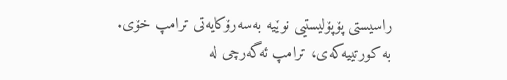راسیستی پۆپۆلیستیی نوێیە بەسەرۆکایەتی ترامپ خۆی.
بە کورتییەکەی، ترامپ ئەگەرچی لە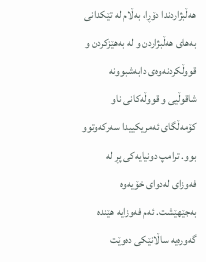هەڵبژاردندا دۆڕا، بەڵام لە تێکدانی بەهای هەڵبژاردن و لە بەھێزکردن و قووڵکردنەوەی دابەشبوونە شاقوڵیی و قووڵەکانی ناو کۆمەڵگای ئەمریکییدا سەرکەوتوو بوو. ترامپ دونیایەکی پڕ لە فەوزای لەدوای خۆیەوە بەجێهێشت. ئەم فەوزایە هێندە گەورەیە ساڵانێکی دەوێت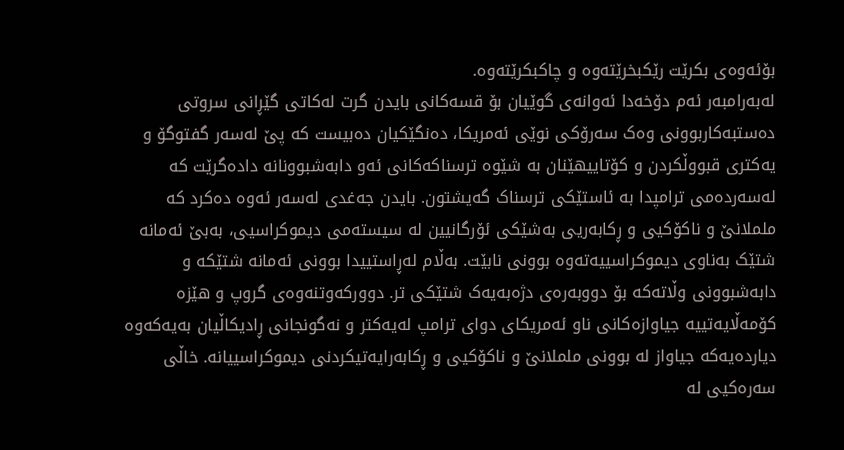بۆئەوەی بکرێت رێکبخرێتەوە و چاکبکرێتەوە.
لەبەرامبەر ئەم دۆخەدا ئەوانەی گوێیان بۆ قسەکانی بایدن گرت لەکاتی گێڕانی سروتی دەستبەکاربوونی وەک سەرۆکی نوێی ئەمریکا، دەنگێکیان دەبیست کە پێ لەسەر گفتوگۆ و یەکتری قبووڵکردن و کۆتاییھێنان بە شێوە ترسناکەکانی ئەو دابەشبوونانە دادەگرێت کە لەسەردەمی ترامپدا بە ئاستێکی ترسناک گەیشتون. بایدن جەغدی لەسەر ئەوە دەکرد کە ململانێ و ناکۆکیی و ڕکابەریی بەشێکی ئۆرگانیین لە سیستەمی دیموکراسیی، بەبێ ئەمانە شتێک بەناوی دیموکراسییەتەوە بوونی نابێت. بەڵام لەڕاستییدا بوونی ئەمانە شتێکە و دابەشبوونی وڵاتەکە بۆ دووبەرەی دژەبەیەک شتێکی تر. دوورکەوتنەوەی گروپ و ھێزە کۆمەڵایەتییە جیاوازەکانی ناو ئەمریکای دوای ترامپ لەیەکتر و نەگونجانی ڕادیکاڵیان بەیەکەوە دیاردەیەکە جیاواز لە بوونی ململانێ و ناکۆکیی و ڕکابەرایەتیکردنی دیموکراسییانە. خاڵی سەرەکیی لە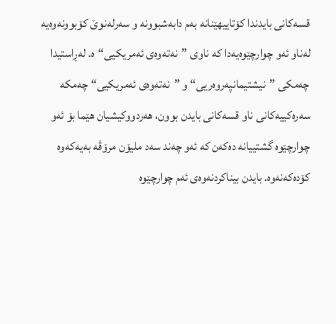قسەکانی بایدندا کۆتاییھێنانە بەم دابەشبوونە و سەرلەنوێ کۆبوونەوەیە لەناو ئەو چوارچێوەیەدا کە ناوی ”نەتەوەی ئەمریکیی“ە. لەڕاستیدا چەمکی ”نیشتیمانپەروەریی“ و ”نەتەوەی ئەمریکیی“ چەمکە سەرەکییەکانی ناو قسەکانی بایدن بوون، ھەردووکیشیان ھێما بۆ ئەو چوارچێوە گشتییانە دەکەن کە ئەو چەند سەد ملیۆن مرۆڤە بەیەکەوە کۆدەکەنەوە. بایدن بیناکردنەوەی ئەم چوارچێوە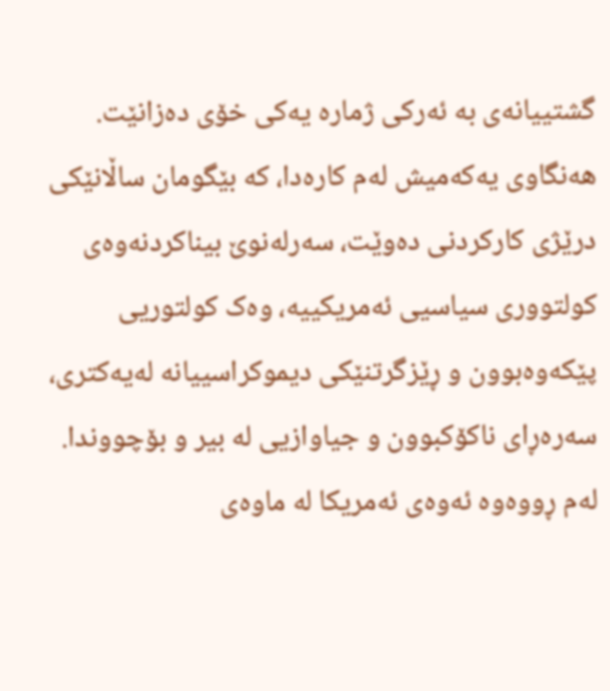گشتییانەی بە ئەرکی ژمارە یەکی خۆی دەزانێت. ھەنگاوی یەکەمیش لەم کارەدا، کە بێگومان ساڵانێکی درێژی کارکردنی دەوێت، سەرلەنوێ بیناکردنەوەی کولتووری سیاسیی ئەمریکییە، وەک کولتوریی پێکەوەبوون و ڕێزگرتنێکی دیموکراسییانە لەیەکتری، سەرەڕای ناکۆکبوون و جیاوازیی لە بیر و بۆچووندا. لەم ڕووەوە ئەوەی ئەمریکا لە ماوەی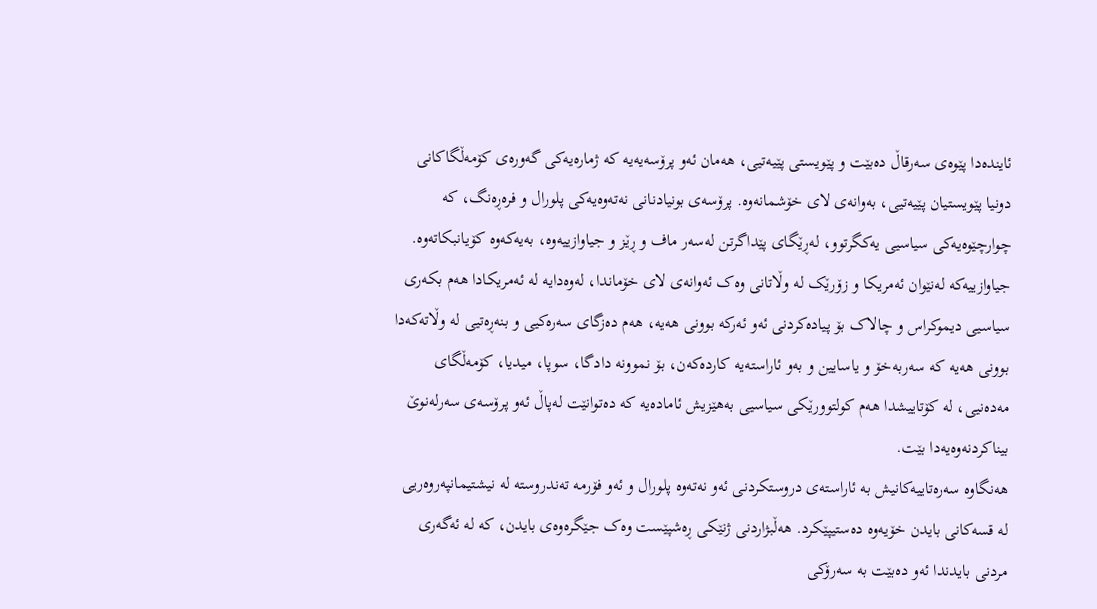ئایندەدا پێوەی سەرقاڵ دەبێت و پێویستی پێیەتیی، ھەمان ئەو پرۆسەیەیە کە ژمارەیەکی گەورەی کۆمەڵگاکانی دونیا پێویستیان پێیەتیی، بەوانەی لای خۆشمانەوە. پرۆسەی بونیادنانی نەتەوەیەکی پلورال و فرەڕەنگ، کە چوارچێوەیەکی سیاسیی یەکگرتوو، لەڕێگای پێداگرتن لەسەر ماف و ڕێز و جیاوازییەوە، بەیەکەوە کۆیانبکاتەوە. جیاوازییەکە لەنێوان ئەمریکا و زۆرێک لە وڵاتانی وەک ئەوانەی لای خۆماندا، لەوەدایە لە ئەمریکادا ھەم بکەری سیاسیی دیموکراس و چالاک بۆ پیادەکردنی ئەو ئەرکە بوونی هەیە، ھەم دەزگای سەرەکیی و بنەڕەتیی لە وڵاتەکەدا بوونی ھەیە کە سەربەخۆ و یاسایین و بەو ئاراستەیە کاردەکەن، بۆ نموونە دادگا، سوپا، میدیا، کۆمەڵگای مەدەنیی، لە کۆتاییشدا ھەم کولتوورێکی سیاسیی بەھێزیش ئامادەیە کە دەتوانێت لەپاڵ ئەو پرۆسەی سەرلەنوێ بیناکردنەوەیەدا بێت.
ھەنگاوە سەرەتاییەکانیش بە ئاراستەی دروستکردنی ئەو نەتەوە پلورال و ئەو فۆرمە تەندروستە لە نیشتیمانپەروەریی لە قسەکانی بایدن خۆیەوە دەستیپێکرد. ھەڵبژاردنی ژنێکی ڕەشپێست وەک جێگرەوەی بایدن، کە لە ئەگەری مردنی بایدندا ئەو دەبێت بە سەرۆکی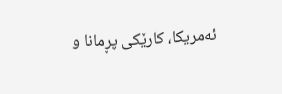ئەمریکا، کارێکی پڕمانا و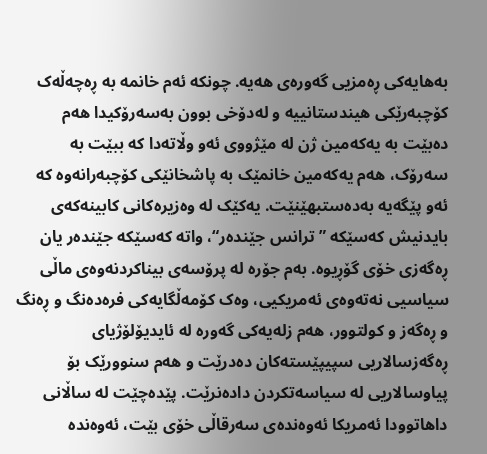بەھایەکی ڕەمزیی گەورەی ھەیە. چونکە ئەم خانمە بە ڕەچەڵەک کۆچبەرێکی ھیندستانییە و لەدۆخی بوون بەسەرۆکیدا ھەم دەبێت بە یەکەمین ژن لە مێژووی ئەو وڵاتەدا کە ببێت بە سەرۆک، ھەم یەکەمین خانمێک بە پاشخانێکی کۆچبەرانەوە کە ئەو پێگەیە بەدەستبھێنێت. یەکێک لە وەزیرەکانی کابینەکەی بایدنیش کەسێکە ”ترانس جێندەر“، واتە کەسێکە جێندەر یان ڕەگەزی خۆی گۆڕیوە. بەم جۆرە لە پرۆسەی بیناکردنەوەی ماڵی سیاسیی نەتەوەی ئەمریکیی، وەک کۆمەڵگایەکی فرەدەنگ و ڕەنگ و ڕەگەز و کولتوور، ھەم زلەیەکی گەورە لە ئایدیۆلۆژیای ڕەگەزسالاریی سپیپێستەکان دەدرێت و ھەم سنوورێک بۆ پیاوسالاریی لە سیاسەتکردن دادەنرێت. پێدەچێت لە ساڵانی داھاتوودا ئەمریکا ئەوەندەی سەرقاڵی خۆی بێت، ئەوەندە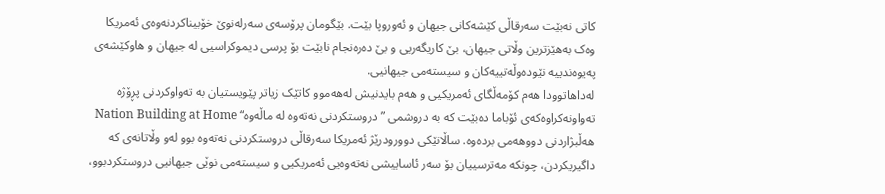کاتی نەبێت سەرقاڵی کێشەکانی جیهان و ئەوروپا بێت. بێگومان پرۆسەی سەرلەنوێ خۆبیناکردنەوەی ئەمریکا وەک بەھێزترین وڵاتی جیھان، بێ کاریگەریی و بێ دەرەنجام نابێت بۆ پرسی دیموکراسیی لە جیهان و هاوکێشەی پەیوەندییە نێودەوڵەتییەکان و سیستەمی جیهانیی.
لەداهاتوودا هەم کۆمەڵگای ئەمریکیی و هەم بایدنیش لەهەموو کاتێک زیاتر پێویستیان بە تەواوکردنی پڕۆژە تەواونەکراوەکەی ئۆباما دەبێت کە بە دروشمی ”دروستکردنی نەتەوە لە ماڵەوە“ Nation Building at Home هەڵبژاردنی دووهەمی بردەوە. ساڵانێکی دوورودرێژ ئەمریکا سەرقاڵی دروستکردنی نەتەوە بوو لەو وڵاتانەی کە داگیریکردن، چونکە مەترسییان بۆ سەر ئاساییشی نەتەوەیی ئەمریکیی و سیستەمی نوێی جیهانیی دروستکردبوو،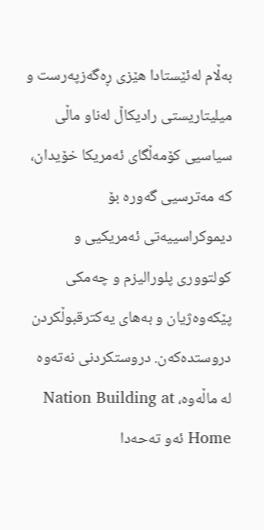بەڵام لەئێستادا هێزی ڕەگەزپەرست و میلیتاریستی رادیکاڵ لەناو ماڵی سیاسیی کۆمەڵگای ئەمریکا خۆیدان، کە مەترسیی گەورە بۆ دیموکراسییەتی ئەمریکیی و کولتووری پلورالیزم و چەمکی پێکەوەژیان و بەهای یەکترقبوڵکردن دروستدەکەن. دروستکردنی نەتەوە لە ماڵەوە، Nation Building at Home ئەو تەحەدا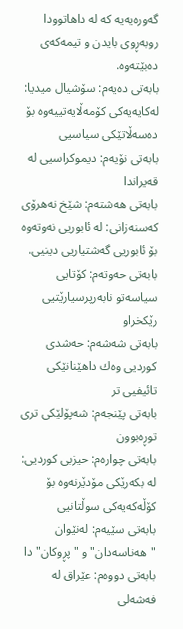گەورەیەیە کە لە داهاتوودا روبەڕوی بایدن و تیمەکەی دەبێتەوە.
بابەتی دەیەم: سۆشیال میدیا: لەکایەیەکی کۆمەڵایەتییەوە بۆ دەسەڵاتێکی سیاسیی
بابەتی نۆیەم: دیموکراسیی لە قەیراندا
بابەتی هەشتەم: شێخ نەھرۆی کەسنەزانی: لە ئابوریی نەوتەوە بۆ ئابوریی گەشتیاریی دینیی.
بابەتی حەوتەم: كۆتایی سیاسەتو نابەرپرسیارێتیی رێكخراو
بابەتی شەشەم: حەشدی كوردیی وەك داهێنانێكی تائیفیی تر
بابەتی پێنجەم: شەپۆلێکی تری توڕەبوون
بابەتی چوارەم: حیزبی كوردیی: لە بكەرێكی مۆدێرنەوە بۆ كۆڵەكەیەكی سوڵتانیی
بابەتی سێیەم: لەنێوان "هەناسەدان"و "پڕوكان"دا
بابەتی دووەم: عێراق لە فەشەلی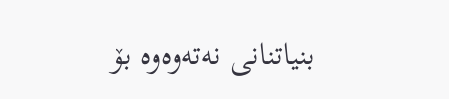بنیاتنانی نەتەوەوە بۆ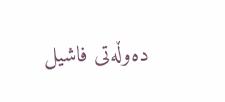دەوڵەتی فاشیل